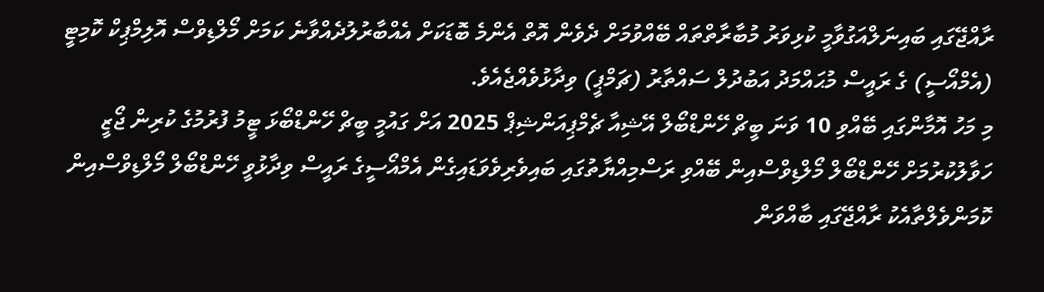ރާއްޖޭގައި ބައިނަލްއަގުވާމީ ކުޅިވަރު މުބާރާތްތައް ބޭއްވުމަށް ދެވެން އޮތް އެންމެ ބޮޑަކަށް އެއްބާރުލުދެއްވާނެ ކަމަށް މޯލްޑިވްސް އޮލިމްޕިކް ކޮމިޓީ (އެމްއޯސީ) ގެ ރައީސް މުޙައްމަދު އަބުދުލް ސައްތާރު (ޗަމްޕީ) ވިދާޅުވެއްޖެއެވެ.
މި މަހު އޮމާންގައި ބޭއްވި 10 ވަނަ ބީޗް ހޭންޑްބޯލް އޭޝިއާ ޗެމްޕިއަންޝިޕް 2025 އަށް ގައުމީ ބީޗް ހޭންޑްބޯޅަ ޓީމު ފުރުމުގެ ކުރިން ޖޯޒީ ހަވާލުކުރުމަށް ހޭންޑްބޯލް މޯލްޑިވްސްއިން ބޭއްވި ރަސްމިއްޔާތުގައި ބައިވެރިވެވަޑައިގެން އެމްއޯސީގެ ރައީސް ވިދާޅުވީ ހޭންޑްބޯލް މޯލްޑިވްސްއިން ކޮމަންވެލްތާއެކު ރާއްޖޭގައި ބާއްވަން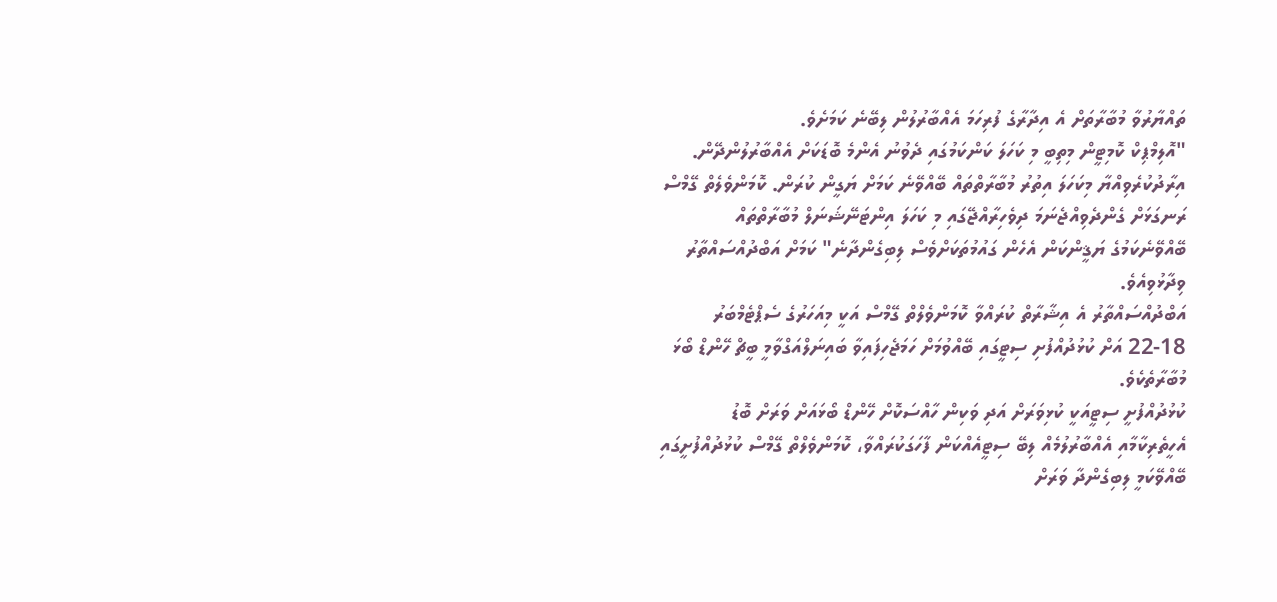ތައްޔާރުވާ މުބާރާތަށް އެ އިދާރާގެ ފުރިހަމަ އެއްބާރުލުން ލިބޭނެ ކަމަށެވެ.
"އޮލިމްޕިކް ކޮމިޓީން މިތިބީ މި ކަހަލަ ކަންކަމުގައި ދެވުނު އެންމެ ބޮޑަކަށް އެއްބާރުލުންދޭން. އިރާދުކުރެވިއްޔާ މިކަހަލަ އިތުރު މުބާރާތްތައް ބޭއްވޭނެ ކަމަށް ޔަގީން ކުރަން. ކޮމަންވެލެތް ގޭމްސް ރަނގަޅަށް ގެންދެވިއްޖެނަމަ ދިވެހިރާއްޖޭގައި މި ކަހަލަ އިންޓަނޭޝަނަލް މުބާރާތްތައް ބޭއްވޭނެކަމުގެ ޔަޤީންކަން އެހެން ގައުމުތަކަށްވެސް ލިބިގެންދާނެ" ކަމަށް އަބްދުއްސައްތާރު ވިދާޅުވިއެވެ.
އަބްދުއްސައްތާރު އެ އިޝާރާތް ކުރައްވާ ކޮމަންވެލްތް ގޭމްސް އަކީ މިއަހަރުގެ ސެޕްޓެމްބަރު 18-22 އަށް ކުޅުދުއްފުށި ސިޓީގައި ބޭއްވުމަށް ހަމަޖެހިފައިވާ ބައިނަލްއަގްވާމީ ބީޗް ހޭންޑް ބޯޅަ މުބާރާތެކެވެ.
ކުޅުދުއްފުށީ ސިޓީއަކީ ކުޅިވަރަށް އަދި ވަކިން ހާއްސަކޮށް ހޭންޑް ބޯޅައަށް ވަރަށް ބޮޑު އެހީތެރިކާމާއި އެއްބާރުލުމެއް ލިބޭ ސިޓީއެއްކަން ފާހަގަކުރައްވާ، ކޮމަންވެލްތް ގޭމްސް ކުޅުދުއްފުށީގައި ބޭއްވޭކަމީ ލިބިގެންދާ ވަރަށް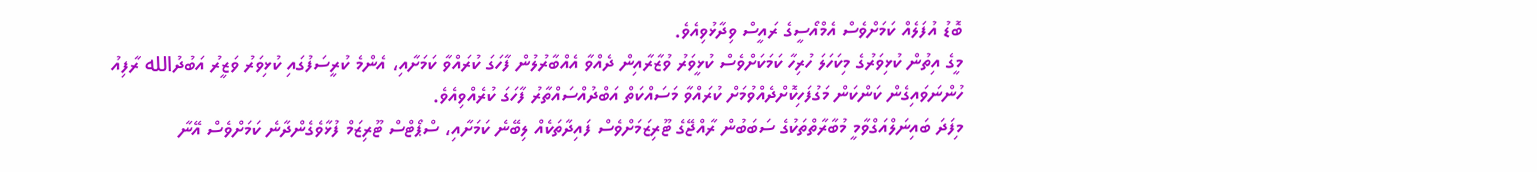ބޮޑު އުފަލެއް ކަމަށްވެސް އެމްއޯސީގެ ރައީސް ވިދާޅުވިއެވެ.
މީގެ އިތުން ކުޅިވަރުގެ މިކަހަލަ ހުރިހާ ކަމަކަށްވެސް ކުޅީވަރު ވުޒާރާއިން ދެއްވާ އެއްބާރުލުން ފާހަގަ ކުރައްވާ ކަމަށާއި، އެންމެ ކުރީސަފުގައި ކުޅިވަރު ވަޒީރު އަބުދުالله ރާފިއު ހުންނަވައިގެން ކަންކަން މަގުފަހިކޮށްދެއްވުމަށް ކުރައްވާ މަސައްކަތް އަބްދުއްސައްތާރު ފާހަގަ ކުރެއްވިއެވެ.
މިފަދަ ބައިނަލްއަގްވާމީ މުބާރާތްތަކުގެ ސަބަބުން ރާއްޖޭގެ ޓޫރިޒަމަށްވެސް ފައިދާތަކެއް ލިބޭނެ ކަމަށާއި، ސްޕޯޓްސް ޓޫރިޒަމް ފުޅާވެގެންދާނެ ކަމަށްވެސް އޭނާ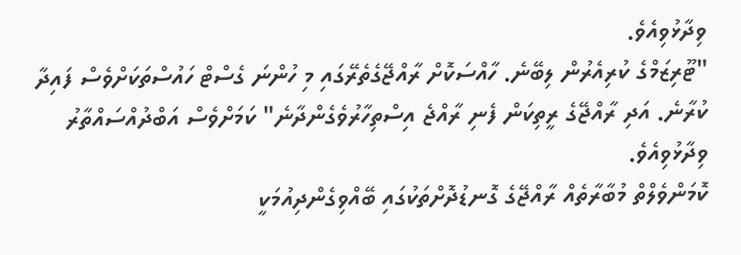ވިދާޅުވިއެވެ.
"ޓޫރިޒަމްގެ ކުރިއެރުން ލިބޭނެ. ހާއްސަކޮށް ރާއްޖޭގެތެރޭގައި މި ހުންނަ ގެސްޓް ހައުސްތަކަށްވެސް ފައިދާ ކުރާނެ. އަދި ރާއްޖޭގެ ރީތިކަން ފެނި ރާއްޖެ އިސްތިހާރުވެގެންދާނެ" ކަމަށްވެސް އަބްދުއްސައްތާރު ވިދާޅުވިއެވެ.
ކޮމަންވެލްތް މުބާރާތެއް ރާއްޖޭގެ ގޮނޑުދޮށްތަކުގައި ބޭއްވިގެންދިއުމަކީ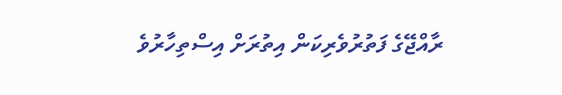ރާއްޖޭގެ ފަތުރުވެރިކަން އިތުރަށް އިސްތިހާރުވެ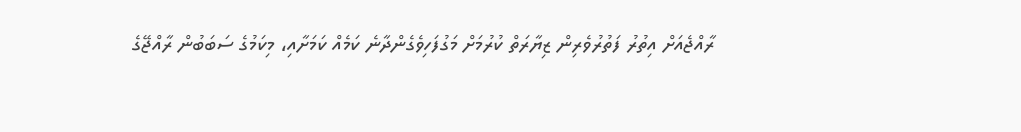ރާއްޖެއަށް އިތުރު ފަތުރުވެރިން ޒިޔާރަތް ކުރުމަށް މަގުފަހިވެގެންދާނެ ކަމެއް ކަމަށާއި، މިކަމުގެ ސަބަބުން ރާއްޖޭގެ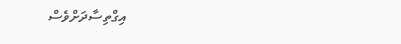އިގްތިސާދަށްވެސް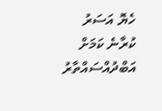ހެޔޮ އަސަރު ކުރާނެ ކަމަށް އަބްދުއްސައްތާރު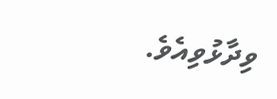ވިދާޅުވިއެވެ.